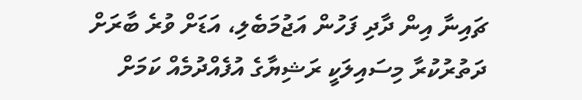ޗައިނާ އިން ދާދި ފަހުން އަޖުމަބެލި، އަޑަށް ވުރެ ބާރަށް ދަތުރުކުރާ މިސައިލަކީ ރަޝިޔާގެ އުފެއްދުމެއް ކަމަށް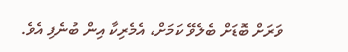ވަރަށް ބޮޑަށް ބެލެވޭ ކަމަށް، އެމެރިކާ އިން ބުނެފި އެވެ.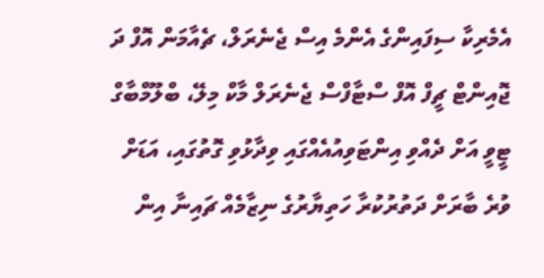އެމެރިކާ ސިފައިންގެ އެންމެ އިސް ޖެނެރަލް، ޗެއާމަން އޮފް ދަ ޖޮއިންޓް ޗީފް އޮފް ސްޓާފްސް ޖެނެރަލް މާކް މިލޭ، ބްލޫމްބާގް ޓީވީ އަށް ދެއްވި އިންޓަވިއުއެއްގައި ވިދާޅުވި ގޮތުގައި، އަޑަށް ވުރެ ބާރަށް ދަތުރުކުރާ ހަތިޔާރުގެ ނިޒާމެއް ޗައިނާ އިން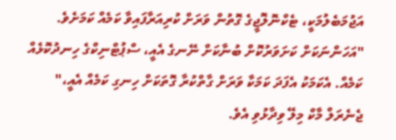އަޖުމަބެލުމަކީ، ޓެކްނޮލޮޖީގެ ގޮތުން ވަރަށް ކުރިއަރާފައިވާ ކަމެއް ކަމަށެވެ.
"އަހަންނަކަށް ކަށަވަރުކޮށް ބުނާކަށް ނޭނގެ އެއީ، ސްޕުޓްނިކްގެ ހިނދުކޮޅެއް ކަމެއް. އެކަމަކު އެފަދަ ކަމަކާ ވަރަށް ގާތްކުރާ ގޮތަކަށް ހިނގި ކަމެއް އެއީ،" ޖެނެރަލް މާކް މިލޭ ވިދާޅުވި އެވެ.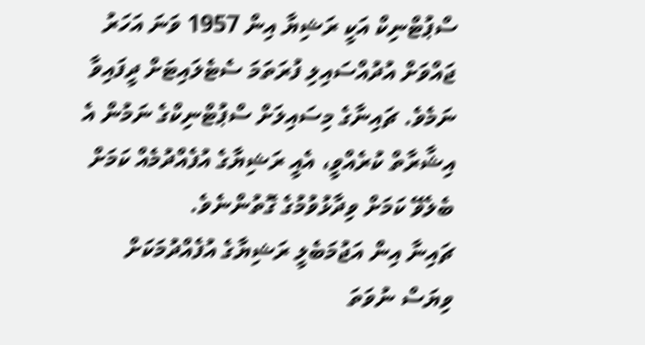ސްޕުޓްނިކް އަކީ ރަޝިޔާ އިން 1957 ވަނަ އަހަރު ޖައްވަށް އުދުއްސައިލި ފުރަތަމަ ސެޓެލައިޓަށް ދީފައިވާ ނަމެވެ. ޗައިނާގެ މިސައިލަށް ސްޕުޓްނިކްގެ ނަމުން އެ އިޝާރާތް ކުރެއްވީ، އެއީ ރަޝިޔާގެ އުފެއްދުމެއް ކަމަށް ބެލެވޭ ކަމަށް ވިދާޅުވުމުގެ ގޮތުންނެވެ.
ޗައިނާ އިން އަޖުމަބެލީ ރަޝިޔާގެ އުފެއްދުމަކަށް ވިޔަސް ނުވަތަ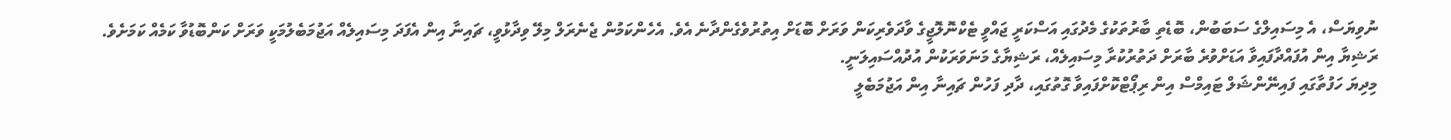ނުވިޔަސް، އެ މިސައިލްގެ ސަބަބުން، ބޮޑެތި ބާރުތަކުގެ މެދުގައި އަސްކަރީ ޖައްވީ ޓެކްނޮލޮޖީގެ ވާދަވެރިކަން ވަރަށް ބޮޑަށް އިތުރުވެގެންދާނެ އެވެ. އެހެންކަމުން ޖެނެރަލް މިލޭ ވިދާޅުވީ، ޗައިނާ އިން އެފަދަ މިސައިލެއް އަޖުމަބެލުމަކީ ވަރަށް ކަންބޮޑުވާ ކަމެއް ކަމަށެވެ.
ރަޝިޔާ އިން އުފައްދާފައިވާ އަޑަށްވުރެ ބާރަށް ދަތުރުކުރާ މިސައިލެއް، ރަޝިޔާގެ މަނަވަރަކުން އުދުއްސައިލަނީ.
މިދިޔަ ހަފުތާގައި ފައިނޭންޝަލް ޓައިމްސް އިން ރިޕޯޓްކޮށްފައިވާ ގޮތުގައި، ދާދި ފަހުން ޗައިނާ އިން އަޖުމަބެލީ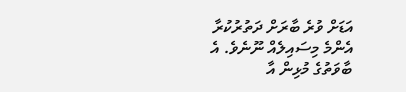އަޑަށް ވުރެ ބާރަށް ދަތުރުކުރާ އެންމެ މިސައިލެއް ނޫނެވެ. އެ ބާވަތުގެ މުޅިން އާ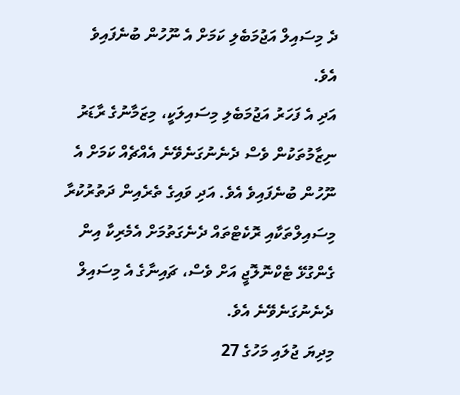ދެ މިސައިލް އަޖުމަބެލި ކަމަށް އެ ނޫހުން ބުނެފައިވެ އެވެ.
އަދި އެ ފަހަރު އަޖުމަބެލި މިސައިލަކީ، މިޒަމާނުގެ ރާޑަރު ނިޒާމުތަކުން ވެސް ދެނެނުގަނެވޭނެ އެއްޗެއް ކަމަށް އެ ނޫހުން ބުނެފައިވެ އެވެ. އަދި ވައިގެ ތެރެއިން ދަތުރުކުރާ މިސައިލްތަކާއި ރޮކެޓްތައް ދެނެގަތުމަށް އެމެރިކާ އިން ގެންގުޅޭ ޓެކްނޮލޮޖީ އަށް ވެސް، ޗައިނާގެ އެ މިސައިލް ދެނެނުގަނެވޭނެ އެވެ.
މިދިޔަ ޖުލައި މަހުގެ 27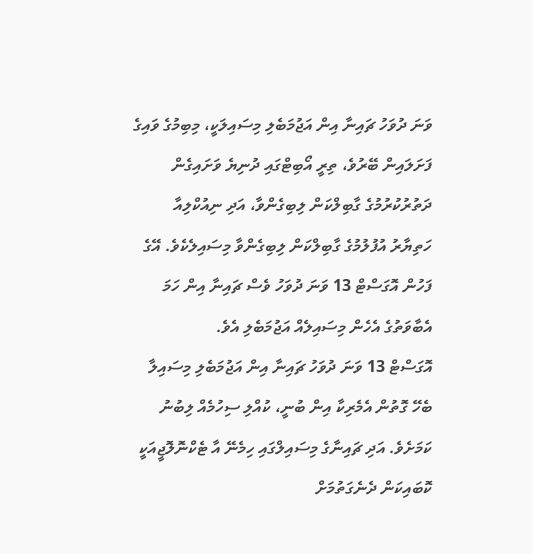ވަނަ ދުވަހު ޗައިނާ އިން އަޖުމަބެލި މިސައިލަކީ، މިބިމުގެ ވައިގެ ފަށަލައިން ބޭރުވެ، ތިރީ އޯބިޓްގައި ދުނިޔެ ވަށައިގެން ދަތުރުކުރުމުގެ ގާބިލްކަން ލިބިގެންވާ، އަދި ނިއުކްލިއާ ހަތިޔާރު އުފުލުމުގެ ގާބިލްކަން ލިބިގެންވާ މިސައިލެކެވެ. އޭގެ ފަހުން އޮގަސްޓް 13 ވަނަ ދުވަހު ވެސް ޗައިނާ އިން ހަމަ އެބާވަތުގެ އެހެން މިސައިލެއް އަޖުމަބެލި އެވެ.
އޮގަސްޓް 13 ވަނަ ދުވަހު ޗައިނާ އިން އަޖުމަބެލި މިސައިލާ ބެހޭ ގޮތުން އެމެރިކާ އިން ބުނީ، ކުއްލި ސިހުމެއް ލިބުނު ކަމަށެވެ. އަދި ޗައިނާގެ މިސައިލްގައި ހިމެނޭ އާ ޓެކްނޮލޮޖީއަކީ ކޮބައިކަން ދެނެގަތުމަށް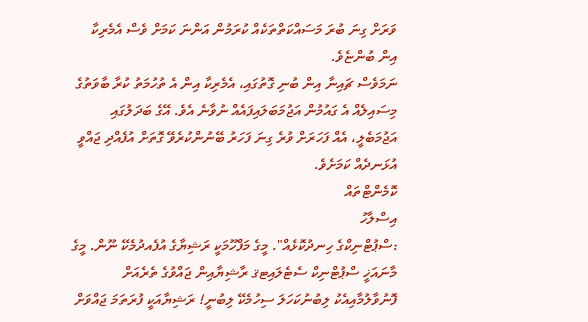ވަރަށް ގިނަ ބުރަ މަސައްކަތްތަކެއް ކުރަމުން އަންނަ ކަމަށް ވެސް އެމެރިކާ އިން ބުންޏެވެ.
ނަމަވެސް ޗައިނާ އިން ބުނި ގޮތުގައި، އެމެރިކާ އިން އެ ތުހުމަތު ކުރާ ބާވަތުގެ މިސައިލެއް އެ ގައުމުން އަޖުމަބަލައިފައެއް ނުވާނެ އެވެ. އޭގެ ބަދަލުގައި އަޖުމަބެލީ، އެއް ފަހަރަށް ވުރެ ގިނަ ފަހަރު ބޭނުންކުރެވޭ ގޮތަށް އުފެއްދި ޖައްވީ އުޅަނދެއް ކަމަށެވެ.
ކޮމެންޓްތައް
އިސްލާހު
:ސްޕުޓްނިކްގެ ހިނދުކޮޅެއް". މީގެ މަފްހޫމަކީ ރަޝިޔާގެ އުފެއދުމެކޭ ނޫން. މީގެ މާނައަޚީ ސްޕުޓްނިކް ސެޓެލައިޓޤ ރާޝިޔާއިން ޖައްވުގެ ތެރެއަށް ފޮނުވާލުމާއިއެކު ލިބުނުކަހަލަ ސިހުމެކޭ ލިބުނީ! ރަޝިޔާއަކީ ފުރަތަމަ ޖައްވަށް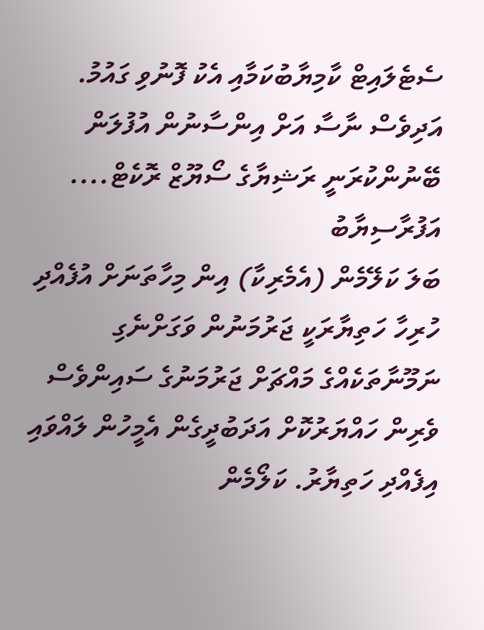ސެޓެލައިޓް ކާމިޔާބުކަމާއި އެކު ފޮނުވި ގައުމު. އަދިވެސް ނާސާ އަށް އިންސާނުން އުފުލަން ބޭނުންކުރަނީ ރަޝިޔާގެ ސޯޔޫޒް ރޮކެޓް....
އަފުރާސިޔާބު
ބަލަ ކަލޭމެން (އެމެރިކާ) އިން މިހާތަނަށް އުފެއްދި ހުރިހާ ހަތިޔާރަކީ ޖަރުމަނުން ވަގަށްނެގި ނަމޫނާތަކެއްގެ މައްޗަށް ޖަރުމަނުގެ ސައިންވެސް ވެރިން ހައްޔަރުކޮށް އަދަބުދީގެން އެމީހުން ލައްވައި އިފެއްދި ހަތިޔާރު. ކަލޯމެން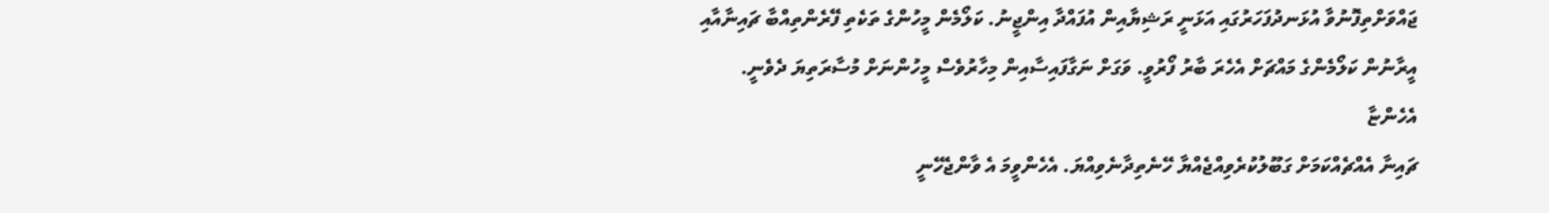ޖައްވަށްތިފޮނުވާ އުޅަނދުފަހަރުގައި އަޅަނީ ރަޝިޔާއިން އުފައްދާ އިންޖީނު. ކަލޯމެން މީހުންގެ ތަކެތި ފޭރެންތިއްބާ ޗައިނާއާއި އީރާނުން ކަލޯމެންގެ މައްޗަށް އެހެރަ ބާރު ފޯރުވީ. ވަގަށް ނަގާފައިސާއިން މިހާރުވެސް މީހުންނަށް މުސާރަތިޔަ ދެވެނީ.
އެހެންޏާ
ޗައިނާ އެއްޗެއްކަމަށް ގަބޫލުކުރެވިއްޖެއްޔާ ހޭނެތިދާނެވިއްޔަ. އެހެންވީމަ އެ ވާންޖެހޭނީ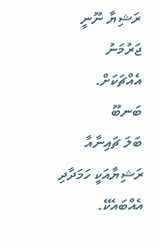ރަޝިޔާ ނޫނީ ޖަރުމަނު އެއްޗަކަށް.
ބަނބޫ
ބަލަ ޗައިނާއާ ރަޝިޔާއަކީ ހަމަދާދި އެއްބައެކޭ.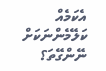އެކަމެއް ކަލޭމެންނަކަށް ނޭންގޭތަ؟